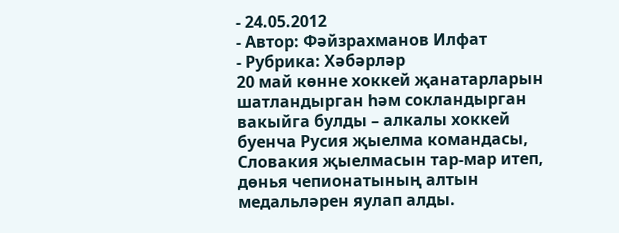- 24.05.2012
- Автор: Фәйзрахманов Илфат
- Рубрика: Хәбәрләр
20 май көнне хоккей җанатарларын шатландырган һәм сокландырган вакыйга булды – алкалы хоккей буенча Русия җыелма командасы, Словакия җыелмасын тар-мар итеп, дөнья чепионатының алтын медальләрен яулап алды.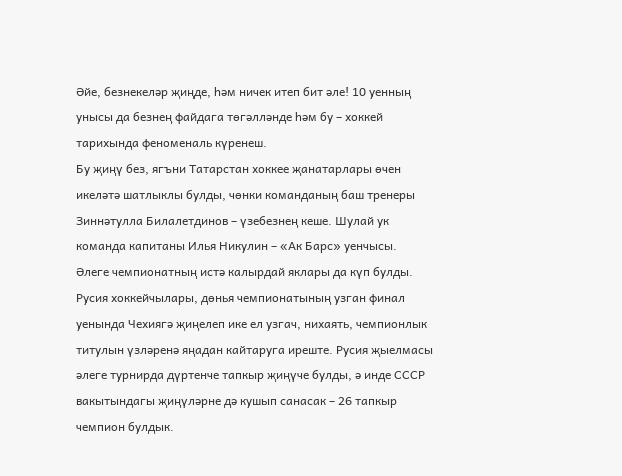Әйе, безнекеләр җиңде, һәм ничек итеп бит әле! 10 уенның унысы да безнең файдага төгәлләнде һәм бу – хоккей тарихында феноменаль күренеш.
Бу җиңү без, ягъни Татарстан хоккее җанатарлары өчен икеләтә шатлыклы булды, чөнки команданың баш тренеры Зиннәтулла Билалетдинов – үзебезнең кеше. Шулай ук команда капитаны Илья Никулин – «Ак Барс» уенчысы.
Әлеге чемпионатның истә калырдай яклары да күп булды. Русия хоккейчылары, дөнья чемпионатының узган финал уенында Чехиягә җиңелеп ике ел узгач, нихаять, чемпионлык титулын үзләренә яңадан кайтаруга иреште. Русия җыелмасы әлеге турнирда дүртенче тапкыр җиңүче булды, ә инде СССР вакытындагы җиңүләрне дә кушып санасак – 26 тапкыр чемпион булдык.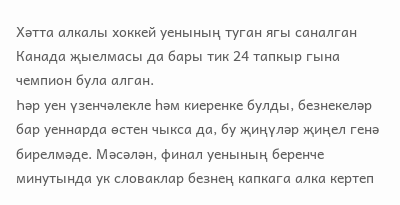Хәтта алкалы хоккей уенының туган ягы саналган Канада җыелмасы да бары тик 24 тапкыр гына чемпион була алган.
Һәр уен үзенчәлекле һәм киеренке булды, безнекеләр бар уеннарда өстен чыкса да, бу җиңүләр җиңел генә бирелмәде. Мәсәлән, финал уенының беренче минутында ук словаклар безнең капкага алка кертеп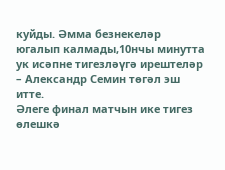куйды. Әмма безнекеләр югалып калмады,10нчы минутта ук исәпне тигезләүгә ирештеләр – Александр Семин төгәл эш итте.
Әлеге финал матчын ике тигез өлешкә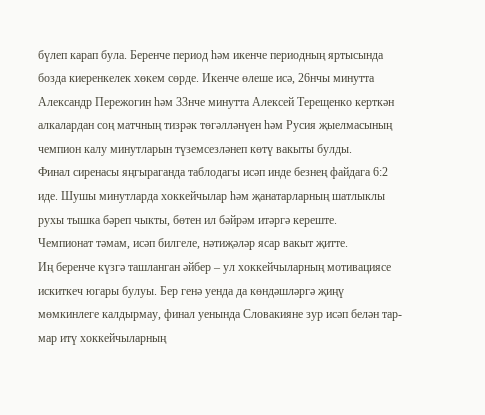бүлеп карап була. Беренче период һәм икенче периодның яртысында бозда киеренкелек хөкем сөрде. Икенче өлеше исә, 26нчы минутта Александр Пережогин һәм 33нче минутта Алексей Терещенко керткән алкалардан соң матчның тизрәк төгәлләнүен һәм Русия җыелмасының чемпион калу минутларын түземсезләнеп көтү вакыты булды.
Финал сиренасы яңгыраганда таблодагы исәп инде безнең файдага 6:2 иде. Шушы минутларда хоккейчылар һәм җанатарларның шатлыклы рухы тышка бәреп чыкты, бөтен ил бәйрәм итәргә кереште.
Чемпионат тәмам, исәп билгеле, нәтиҗәләр ясар вакыт җитте.
Иң беренче күзгә ташланган әйбер – ул хоккейчыларның мотивациясе искиткеч югары булуы. Бер генә уенда да көндәшләргә җиңү мөмкинлеге калдырмау, финал уенында Словакияне зур исәп белән тар-мар итү хоккейчыларның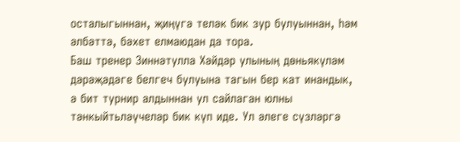осталыгыннан, җиңүгә теләк бик зур булуыннан, һәм әлбәттә, бәхет елмаюдан да тора.
Баш тренер Зиннәтулла Хәйдәр улының дөньякүләм дәрәҗәдәге белгеч булуына тагын бер кат инандык, ә бит турнир алдыннан ул сайлаган юлны тәнкыйтьләүчеләр бик күп иде. Ул әлеге сүзләргә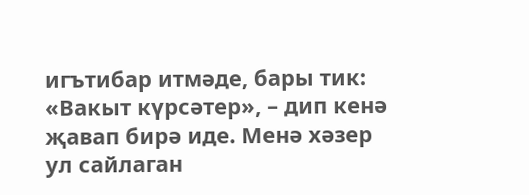игътибар итмәде, бары тик: «Вакыт күрсәтер», – дип кенә җавап бирә иде. Менә хәзер ул сайлаган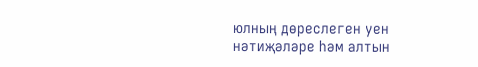юлның дөреслеген уен нәтиҗәләре һәм алтын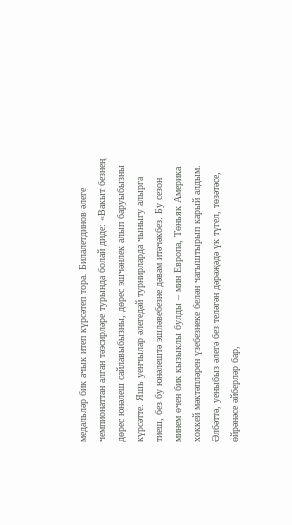медальләр бик ачык итеп күрсәтеп тора. Билалетдинов әлеге чемпионаттан алган тәэсирләре турында болай диде: «Вакыт безнең дөрес юнәлеш сайлавыбызны, дөрес эшчәнлек алып баруыбызны күрсәтте. Яшь уенчылар әлегедәй турнирларда чыныгу алырга тиеш, без бу юнәлештә эшләвебезне дәвам итәчәкбез. Бу сезон минем өчен бик кызыклы булды – мин Европа, Төньяк Америка хоккей мәктәпләрен үзебезнеке белән чагыштырып карый алдым. Әлбәттә, уеныбыз әлегә без теләгән дәрәҗәдә үк түгел, төзәтәсе, өйрәнәсе әйберләр бар,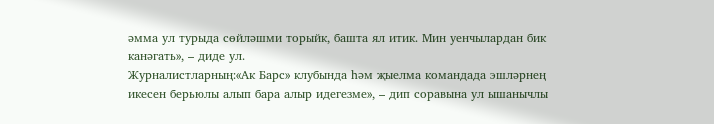әмма ул турыда сөйләшми торыйк, башта ял итик. Мин уенчылардан бик канәгать», – диде ул.
Журналистларның:«Ак Барс» клубында һәм җыелма командада эшләрнең икесен берьюлы алып бара алыр идегезме», – дип соравына ул ышанычлы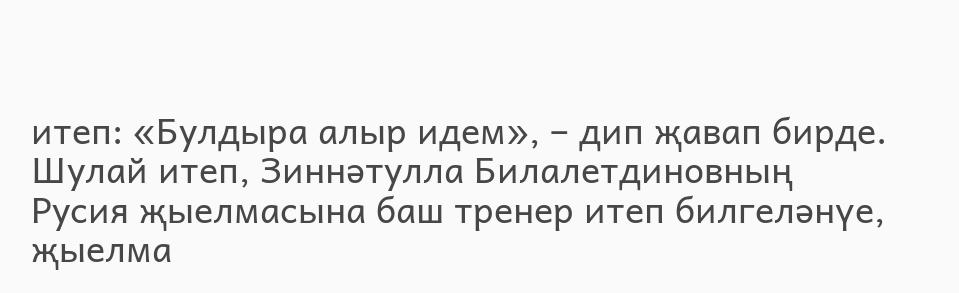итеп: «Булдыра алыр идем», – дип җавап бирде.
Шулай итеп, Зиннәтулла Билалетдиновның Русия җыелмасына баш тренер итеп билгеләнүе, җыелма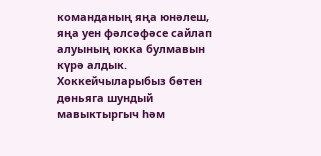команданың яңа юнәлеш, яңа уен фәлсәфәсе сайлап алуының юкка булмавын күрә алдык.
Хоккейчыларыбыз бөтен дөньяга шундый мавыктыргыч һәм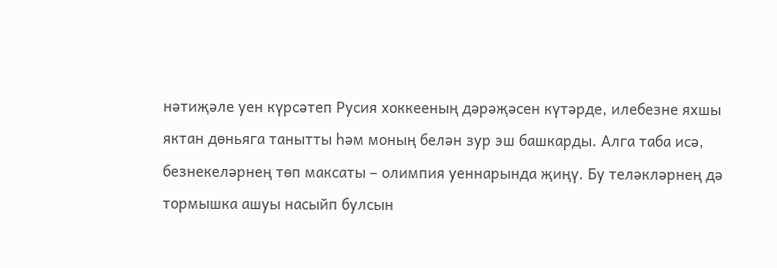нәтиҗәле уен күрсәтеп Русия хоккееның дәрәҗәсен күтәрде, илебезне яхшы яктан дөньяга танытты һәм моның белән зур эш башкарды. Алга таба исә, безнекеләрнең төп максаты – олимпия уеннарында җиңү. Бу теләкләрнең дә тормышка ашуы насыйп булсын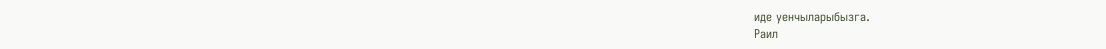иде уенчыларыбызга.
Раил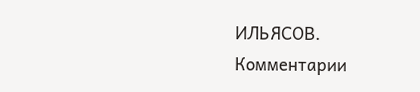ИЛЬЯСОВ.
Комментарии